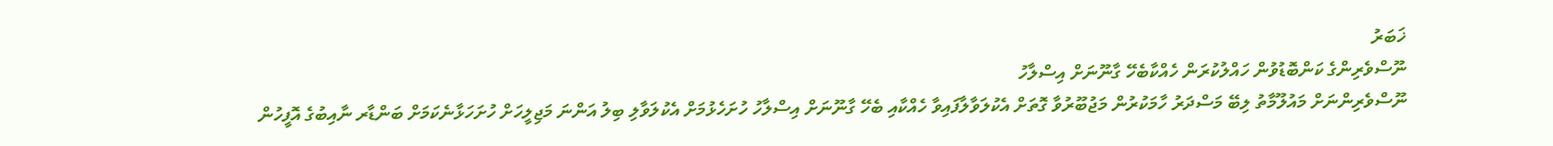ޚަބަރު
ނޫސްވެރިންގެ ކަންބޮޑުވުން ހައްލުކުރަން ހެއްކާބެހޭ ގާނޫނަށް އިސްލާހު
ނޫސްވެރިންނަށް މައުލޫމާތު ލިބޭ މަސްދަރު ހާމަކުރުން މަޖުބޫރުވާ ގޮތަށް އެކުލަވާލާފައިވާ ހެއްކާއި ބެހޭ ގާނޫނަށް އިސްލާހު ހުށަހެޅުމަށް އެކުލަވާލި ބިލު އަންނަ މަޖިލީހަށް ހުށަހަޅާނެކަމަށް ބަންޑާރ ނާއިބުގެ އޮފީހުން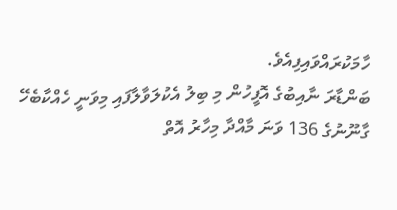ހާމަކުރައްވައިފިއެވެ.
ބަންޑާރަ ނާއިބުގެ އޮފީހުން މި ބިލު އެކުލަވާލާފައި މިވަނީ ހެއްކާބެހޭ ގާނޫނުގެ 136 ވަނަ މާއްދާ މިހާރު އޮތް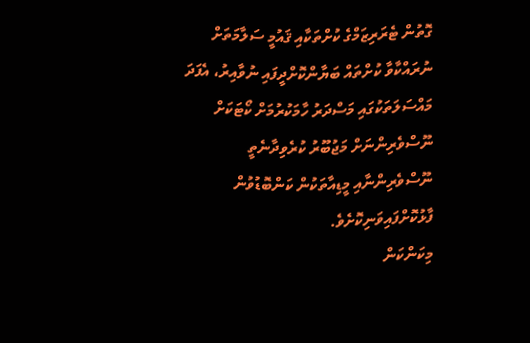ގޮތުން ޓެރަރިޒަމްގެ ކުށްތަކާއި ޤައުމީ ސަލާމަތަށް ނުރައްކާވާ ކުށްތައް ބަޔާންކޮށްދީފައި ނުވާއިރު، އެފަދަ މައްސަލަތަކުގައި މަސްދަރު ހާމަކުރުމަށް ކޯޓަކަށް ނޫސްވެރިންނަށް މަޖުބޫރު ކުރެވިދާނެތީ ނޫސްވެރިންނާއި މީޑިއާތަކުން ކަންބޮޑުވުން ފާޅުކޮށްފައިވަނިކޮށެވެ.
މިކަންކަން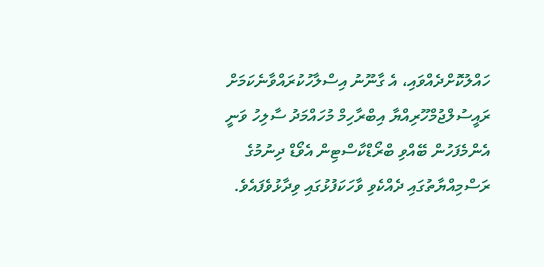ހައްލުކޮށްދެއްވައި، އެ ގާނޫނު އިސްލާހުކުރައްވާނެކަމަށް ރައީސުލްޖުމްހޫރިއްޔާ އިބްރާހިމް މުހައްމަދު ސާލިހު ވަނީ އެންމެފަހުން ބޭއްވި ބްރޯޑްކާސްޓިން އެވޯޑް ދިނުމުގެ ރަސްމިއްޔާތުގައި ދެއްކެވި ވާހަކަފުޅުގައި ވިދާޅުވެފައެވެ.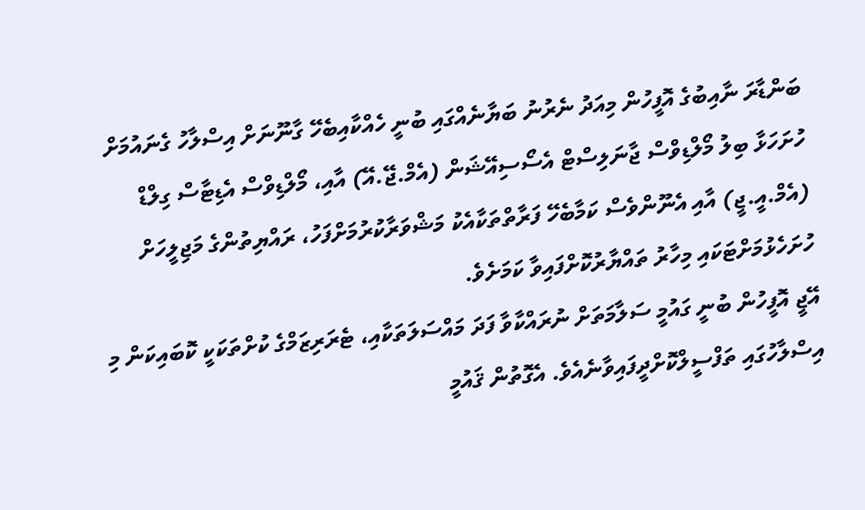ބަންޑާރަ ނާއިބުގެ އޮފީހުން މިއަދު ނެރުނު ބަޔާނެއްގައި ބުނީ ހެއްކާއިބެހޭ ގާނޫނަށް އިސްލާހު ގެނައުމަށް ހުށަހަޅާ ބިލު މޯލްޑިވްސް ޖާނަލިސްޓް އެސޯސިއޭޝަން (އެމް.ޖޭ.އޭ) އާއި، މޯލްޑިވްސް އެޑިޓާސް ގިލްޑް (އެމް.އީ.ޖީ) އާއި އެނޫންވެސް ކަމާބެހޭ ފަރާތްތަކާއެކު މަޝްވަރާކުރުމަށްފަހު، ރައްޔިތުންގެ މަޖިލީހަށް ހުށަހެޅުމަށްޓަކައި މިހާރު ތައްޔާރުކޮށްފައިވާ ކަމަށެވެ.
އޭޖީ އޮފީހުން ބުނީ ގައުމީ ސަލާމަތަށް ނުރައްކާވާ ފަދަ މައްސަލަތަކާއި، ޓެރަރިޒަމްގެ ކުށްތަކަކީ ކޮބައިކަން މި އިސްލާހުގައި ތަފްސީލްކޮށްދީފައިވާނެއެވެ. އެގޮތުން ޤައުމީ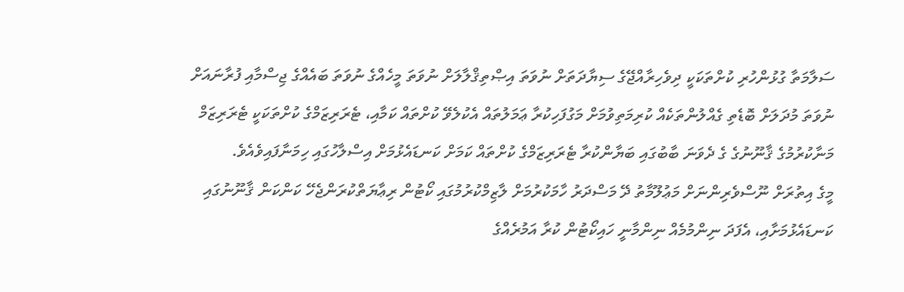ސަލާމަތާ ގުޅުންހުރި ކުށްތަކަކީ ދިވެހިރާއްޖޭގެ ސިޔާދަތަށް ނުވަތަ އިޞްތިޤްލާލަށް ނުވަތަ މީހެއްގެ ނުވަތަ ބައެއްގެ ޖިސްމާއި ފުރާނައަށް ނުވަތަ މުދަލަށް ބޮޑެތި ގެއްލުންތަކެއް ކުރިމަތިވުމަށް މަގުފަހިކުރާ ޢަމަލުތައް އެކުލެވޭ ކުށްތައް ކަމާއި، ޓެރަރިޒަމްގެ ކުށްތަކަކީ ޓެރަރިޒަމް މަނާކުރުމުގެ ޤާނޫނުގެ ގެ ދެވަނަ ބާބުގައި ބަޔާންކުރާ ޓެރަރިޒަމްގެ ކުށްތައް ކަމަށް ކަނޑައެޅުމަށް އިސްލާހުގައި ހިމަނާފައިވެއެވެ.
މީގެ އިތުރަށް ނޫސްވެރިންނަށް މަޢުލޫމާތު ދޭ މަސްދަރު ހާމަކުރުމަށް ލާޒިމްކުރުމުގައި ކޯޓުން ރިޢާޔަތްކުރަންޖެހޭ ކަންކަން ޤާނޫނުގައި ކަނޑައެޅުމަށާއި، އެފަދަ ނިންމުމެއް ނިންމާނީ ހައިކޯޓުން ކުރާ އަމުރެއްގެ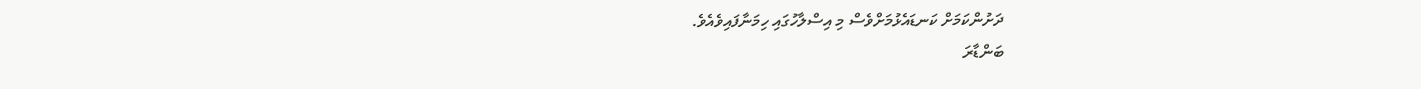ދަށުންކަމަށް ކަނޑައެޅުމަށްވެސް މި އިސްލާހުގައި ހިމަނާފައިވެއެވެ.
ބަންޑާރަ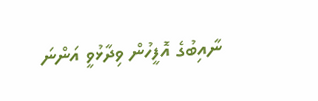ނާއިބުގެ އޮފީހުން ވިދާޅުވީ އަންނަ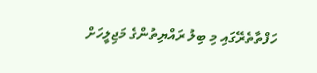ހަފްތާތެރޭގައި މި ބިލު ރައްޔިތުންގެ މަޖިލީހަށް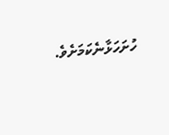ހުށަހަޅާނެކަމަށެވެ.